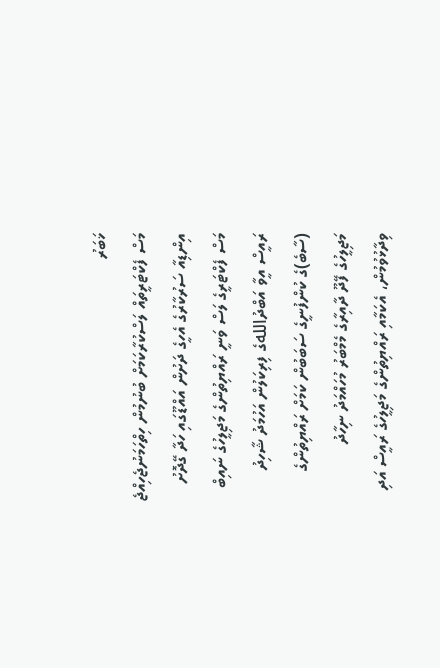ޚަބަރު
މަސް ފެކްޓަރީތައް ލަސްކުރާކަމަށް ބުނުމުން ހިތްހަމަނުޖެހިއްޖެ
އިންޑިއާ ސަރުކާރުގެ އެހީގެ ދަށުން އައްޑޫގައި ހަދާ ގޭދޮށު މަސް ފެކްޓަރީގެ ލަސް ވަނީ ރައްޔިތުންގެ މަޖިލީހުގެ ނައިބް ރައީސް އީވާ އަބްދުاللهގެ ފިރިކަލުން އަހުމަދު ޝާހިދު (ސާބެ)ގެ ކުންފުނީގެ ސަބަބުން ކަމަށް ރައްޔިތުންގެ މަޖިލީހުގެ ފޭދޫ ދާއިރާގެ މެމްބަރު މުހައްމަދު ނިހާދު ވިދާޅުވުމުން، އެކަމާއި ރައްޔިތުންގެ މަޖިލީހުގެ ރައީސް އަދި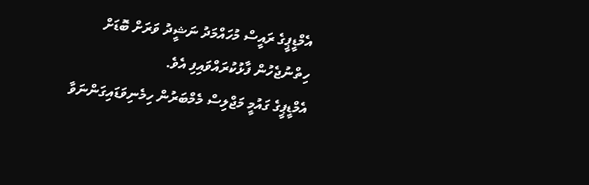އެމްޑީޕީގެ ރައީސް މުހައްމަދު ނަޝީދު ވަރަށް ބޮޑަށް ހިތްނުޖެހުން ފާޅުކުރައްވައިފި އެވެ.
އެމްޑީޕީގެ ގައުމީ މަޖްލިސް މެމްބަރުން ހިމެނިވަޑައިގަންނަވާ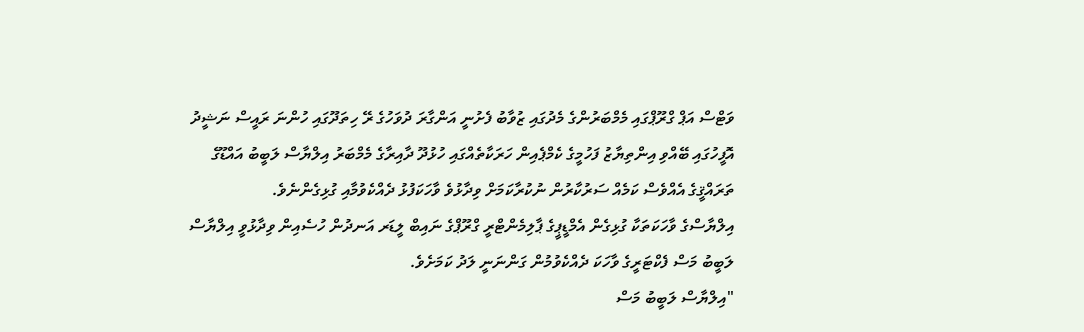ވަޓްސް އަޕް ގްރޫޕްގައި މެމްބަރުންގެ މެދުގައި ޒުވާބު ފެށުނީ އަންގާރަ ދުވަހުގެ ރޭ ހިތަދޫގައި ހުންނަ ރައީސް ނަޝީދު އޮފީހުގައި ބޭއްވި އިންތިޔާޒު ފަހުމީގެ ކެމްޕެއިން ހަރަކާތެއްގައި ހުޅުދޫ ދާއިރާގެ މެމްބަރު އިލްޔާސް ލަބީބު އައްޑޫގެ ތަރައްޤީގެ އެއްވެސް ކަމެއް ސަރުކާރުން ނުކުރާކަމަށް ވިދާޅުވެ ވާހަކަފުޅު ދެއްކެވުމާއި ގުޅިގެންނެވެ.
އިލްޔާސްގެ ވާހަކަތަކާ ގުޅިގެން އެމްޑީޕީގެ ޕާލިމެންޓްރީ ގްރޫޕްގެ ނައިބް ލީޑަރ އަނދުން ހުސެއިން ވިދާޅުވީ އިލްޔާސް ލަބީބު މަސް ފެކްޓަރީގެ ވާހަކަ ދެއްކެވުމުން ގަންނަނީ ލަދު ކަމަށެވެ.
"އިލްޔާސް ލަބީބު މަސް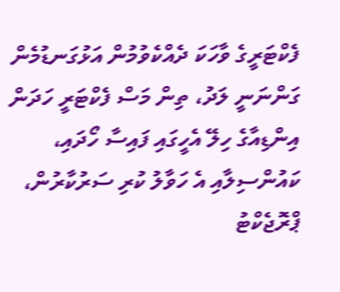ފެކްޓަރީގެ ވާހަކަ ދެއްކެވުމުން އަޅުގަނޑުމެން ގަންނަނީ ލަދު، ތިން މަސް ފެކްޓަރީ ހަދަން އިންޑިއާގެ ހިލޭ އެހީގައި ފައިސާ ހޯދައި، ކައުންސިލާއި އެ ހަވާލު ކުރި ސަރުކާރުން، ޕްރޮޖެކްޓު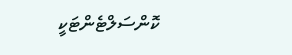ކޮންސަލްޓެންޓަކީ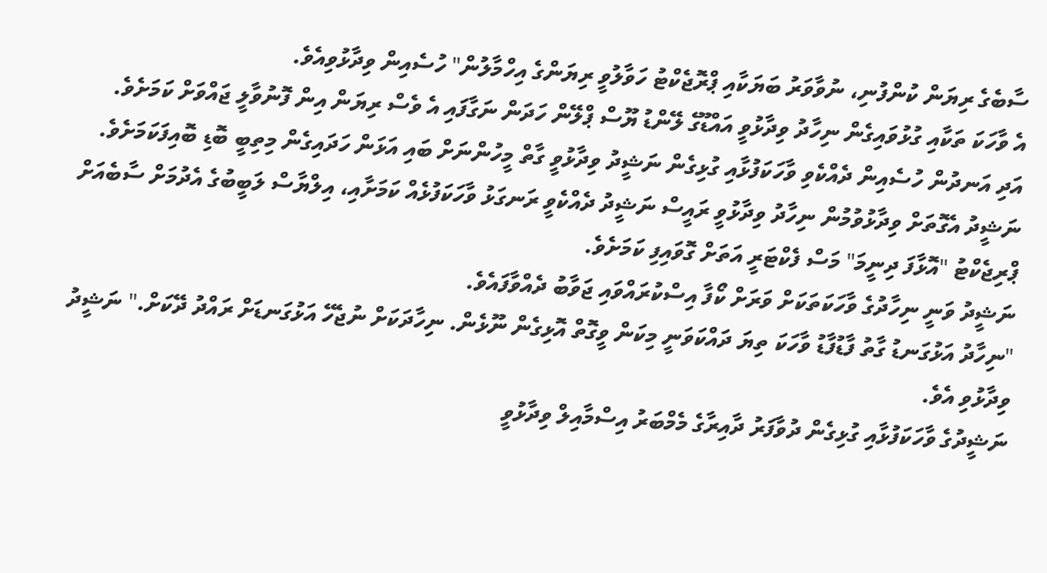ސާބެގެ ރިޔަން ކުންފުނި، ނުވާވަރު ބަޔަކާއި ޕްރޮޖެކްޓު ހަވާލުވީ ރިޔަންގެ އިހްމާލުން" ހުސެއިން ވިދާޅުވިއެވެ.
އެ ވާހަކަ ތަކާއި ގުޅުވައިގެން ނިހާދު ވިދާޅުވީ އައްޑޫގެ ލޭންޑު ޔޫސް ޕްލޭން ހަދަން ނަގާފައި އެ ވެސް ރިޔަން އިން ފޮނުވާލީ ޖައްވަށް ކަމަށެވެ.
އަދި އަނދުން ހުސެއިން ދެއްކެވި ވާހަކަފުޅާއި ގުޅިގެން ނަޝީދު ވިދާޅުވީ ގާތް މީހުންނަށް ބައި އަޅަން ހަދައިގެން މިތިބީ ބޮޑި ބޮއިފަކަމަށެވެ.
ނަޝީދު އެގޮތަށް ވިދާޅުވުމުން ނިހާދު ވިދާޅުވީ ރައީސް ނަޝީދު ދެއްކެވީ ރަނގަޅު ވާހަކަފުޅެއް ކަމަށާއި، އިލްޔާސް ލަބީބުގެ އެދުމަށް ސާބެއަށް ޕްރިޖެކްޓު "އޮޅާފަ ދިނީމަ" މަސް ފެކްޓަރީ އަތަށް ގޮވައިފި ކަމަށެވެ.
ނަޝީދު ވަނީ ނިހާދުގެ ވާހަކަތަކަށް ވަރަށް ކޯފާ އިސްކުރައްވައި ޖަވާބު ދެއްވާފައެވެ.
"ނިހާދު އަޅުގަނޑު ގާތު ފާޑުފާޑު ވާހަކަ ތިޔަ ދައްކަވަނީ މިކަން ވީގޮތް އޮޅިގެން ނޫޅެން. ނިހާދަކަށް ނުޖެހޭ އަޅުގަނޑަށް ރައްދު ދޭކަށް." ނަޝީދު ވިދާޅުވި އެވެ.
ނަޝީދުގެ ވާހަކަފުޅާއި ގުޅިގެން ދުވާފަރު ދާއިރާގެ މެމްބަރު އިސްމާއިލް ވިދާޅުވީ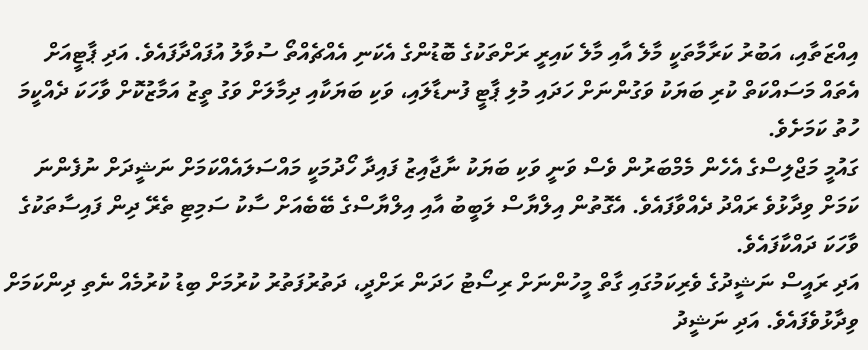އިއްޒަތާއި، އަބުރު ކަރާމާތަކީ މާލެ އާއި މާލެ ކައިރީ ރަށްތަކުގެ ބޮޑުންގެ އެކަނި އެއްޗެއްތޯ ސުވާލު އުފައްދާފައެވެ. އަދި ޕާޓީއަށް އެތައް މަސައްކަތް ކުރި ބަޔަކު ވަގުންނަށް ހަދައި މުލި ޕާޓީ ފުނޑާލައި، ވަކި ބަޔަކާއި ދިމާލަށް ވަގު ތީޒު އަމާޒުކޮށް ވާހަކަ ދެއްކީމަ ހުތު ކަމަށެވެ.
ގައުމީ މަޖްލިސްގެ އެހެން މެމްބަރުން ވެސް ވަނީ ވަކި ބަޔަކު ނާޖާއިޒު ފައިދާ ހޯދުމަކީ މައްސަލައެއްކަމަށް ނަޝީދަށް ނުފެންނަ ކަމަށް ވިދާޅުވެ ރައްދު ދެއްވާފައެވެ. އެގޮތުން އިލްޔާސް ލަބީބު އާއި އިލްޔާސްގެ ބޭބެއަށް ސާކު ސަމިޓި ތެރޭ ދިން ފައިސާތަކުގެ ވާހަކަ ދައްކާފައެވެ.
އަދި ރައީސް ނަޝީދުގެ ވެރިކަމުގައި ގާތް މީހުންނަށް ރިސޯޓު ހަދަން ރަށްދީ، ދަތުރުފަތުރު ކުރުމަށް ބިޑު ކުރުމެއް ނެތި ދިންކަމަށް ވިދާޅުވެފައެވެ. އަދި ނަޝީދު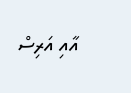އާއި އަރިސް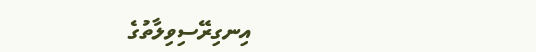އިނގިރޭސިވިލާތުގެ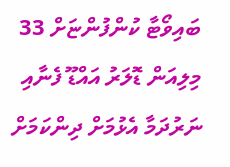ބައިވޯޓާ ކުންފުންޏަށް 33 މިލިއަން ޑޮލަރު އައްޑޫ ފެނާއި ނަރުދަމާ އެޅުމަށް ދިންކަމަށް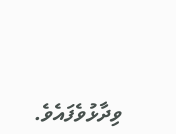ވިދާޅުވެފައެވެ.